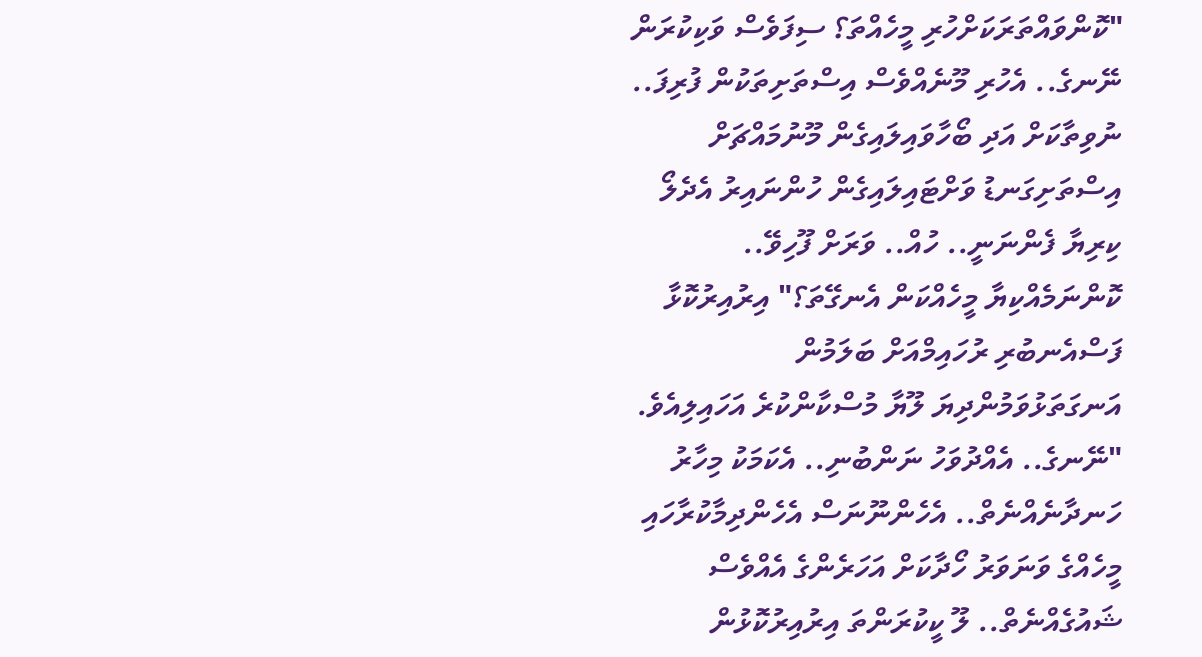"ކޮންވައްތަރަކަށްހުރި މީހެއްތަ؟ ސިފަވެސް ވަކިކުރަން ނޭނގެ.. އެހުރި މޫނެއްވެސް އިސްތަށިތަކުން ފުރިފަ.. ނުވިތާކަށް އަދި ބޯހާވައިލައިގެން މޫނުމައްޗަށް އިސްތަށިގަނޑު ވަށްޓައިލައިގެން ހުންނައިރު އެދެލޯ ކިރިޔާ ފެންނަނީ.. ހުއް.. ވަރަށް ފޫހިވޭ.. ކޮންނަމެއްކިޔާ މީހެއްކަން އެނގޭތަ؟" އިރުއިރުކޮޅާ ފަސްއެނބުރި ރުހައިމްއަށް ބަލަމުން އަނގަތަޅުވަމުންދިޔަ ލޫޔާ މުސްކާންކުރެ އަހައިލިއެވެ.
"ނޭނގެ.. އެއްދުވަހު ނަންބުނި.. އެކަމަކު މިހާރު ހަނދާނެއްނެތް.. އެހެންނޫނަސް އެހެންދިމާކުރާހައި މީހެއްގެ ވަނަވަރު ހޯދާކަށް އަހަރެންގެ އެއްވެސް ޝައުގެއްނެތް.. ލޫ ކީކުރަންތަ އިރުއިރުކޮޅުން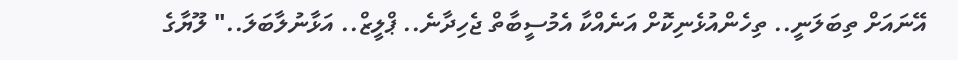އޭނައަށް ތިބަލަނީ.. ތިހެންއުޅެނިކޮށް އަނެއްކާ އެމުސީބާތް ޖެހިދާނެ.. ޕްލީޒް.. އަޅާނުލާބަލަ.." ލޫޔާގެ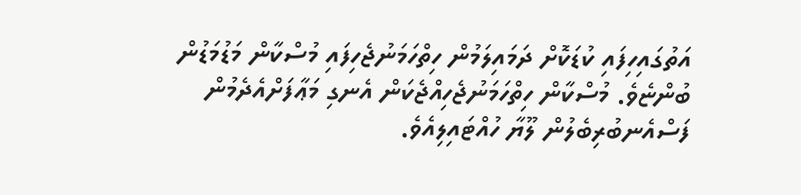އަތުގައިހިފައި ކުޑަކޮށް ދަމައިލަމުން ހިތްހަމަނުޖެހިފައި މުސްކާން މަޑުމަޑުން ބުންޏެވެ. މުސްކާން ހިތްހަމަނުޖެހިއްޖެކަން އެނގި މަޢާފަށްއެދެމުން ފަސްއެނބުރިބެލުން ލޫޔާ ހުއްޓައިލިއެވެ.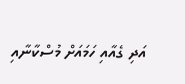އަދި ގެއާއި ހަމައަށް މުސްކާނާއި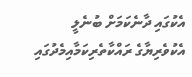އެކުގައި ދާނެކަމަށް ބުނެލީ އެކުވެރިޔާގެ ރައްކާތެރިކަމާއިމެދުގައި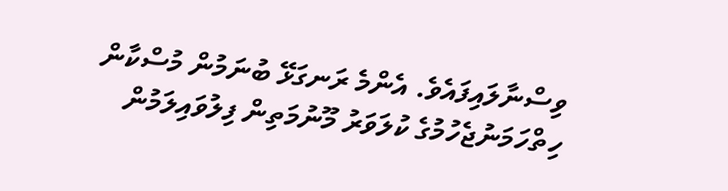ވިސްނާލައިފައެވެ. އެންމެ ރަނގަޅޭ ބުނަމުން މުސްކާން ހިތްހަމަނުޖެހުމުގެ ކުލަވަރު މޫނުމަތިން ފިލުވައިލަމުން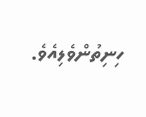ހިނިތުންވެލިއެވެ.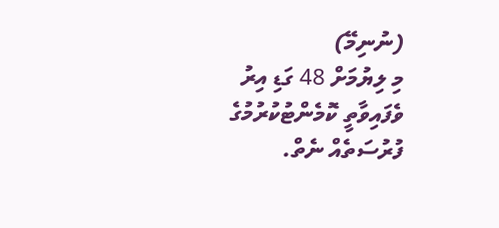(ނުނިމޭ)
މި ލިޔުމަށް 48 ގަޑި އިރު ވެފައިވާތީ ކޮމެންޓުކުރުމުގެ ފުރުސަތެއް ނެތް.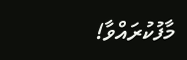މާފުކުރައްވާ!